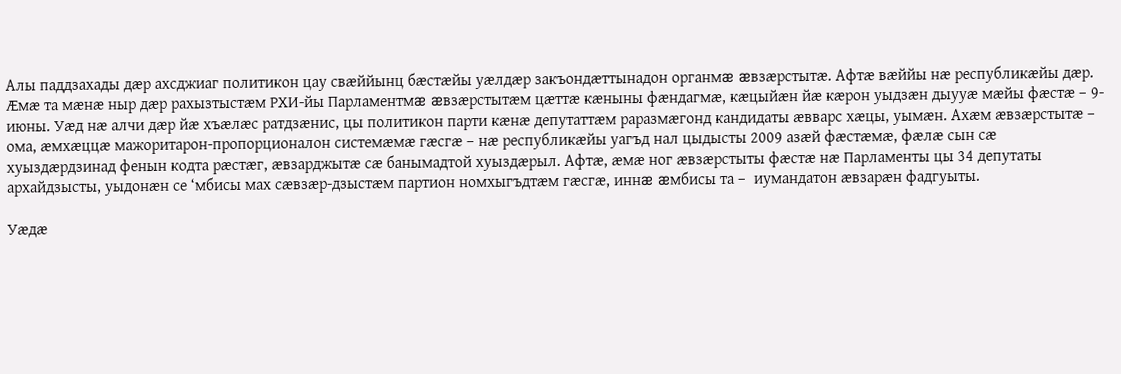Алы паддзахады дæр ахсджиаг политикон цау свæййынц бæстæйы уæлдæр закъондæттынадон органмæ æвзæрстытæ. Афтæ вæййы нæ республикæйы дæр. Æмæ та мæнæ ныр дæр рахызтыстæм РХИ-йы Парламентмæ æвзæрстытæм цæттæ кæныны фæндагмæ, кæцыйæн йæ кæрон уыдзæн дыууæ мæйы фæстæ – 9-июны. Уæд нæ алчи дæр йæ хъæлæс ратдзæнис, цы политикон парти кæнæ депутаттæм раразмæгонд кандидаты æвварс хæцы, уымæн. Ахæм æвзæрстытæ – ома, æмхæццæ мажоритарон-пропорционалон системæмæ гæсгæ – нæ республикæйы уагъд нал цыдысты 2009 азæй фæстæмæ, фæлæ сын сæ хуыздæрдзинад фенын кодта рæстæг, æвзарджытæ сæ банымадтой хуыздæрыл. Афтæ, æмæ ног æвзæрстыты фæстæ нæ Парламенты цы 34 депутаты архайдзысты, уыдонæн се ‘мбисы мах сæвзæр-дзыстæм партион номхыгъдтæм гæсгæ, иннæ æмбисы та –  иумандатон æвзарæн фадгуыты.

Уæдæ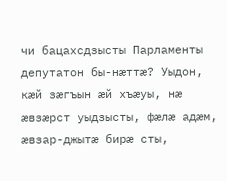чи бацахсдзысты Парламенты депутатон бы-нæттæ? Уыдон, кæй зæгъын æй хъæуы, нæ æвзæрст уыдзысты, фæлæ адæм, æвзар-джытæ бирæ сты,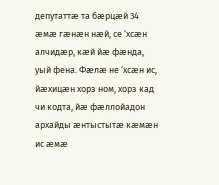депутаттæ та бæрцæй 34 æмæ гæнæн нæй, се ‘хсæн алчидæр, кæй йæ фæнда, уый фена. Фæлæ не ‘хсæн ис, йæхицæн хорз ном, хорз кад чи кодта, йæ фæллойадон архайды æнтыстытæ кæмæн ис æмæ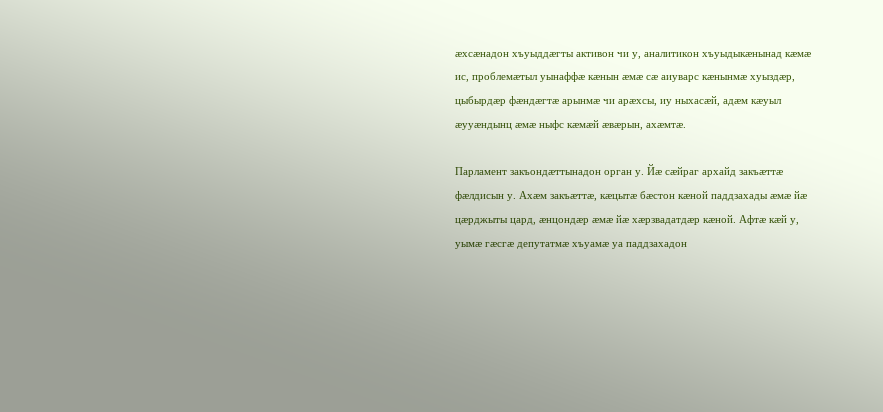æхсæнадон хъуыддæгты активон чи у, аналитикон хъуыдыкæнынад кæмæ ис, проблемæтыл уынаффæ кæнын æмæ сæ аиуварс кæнынмæ хуыздæр, цыбырдæр фæндæгтæ арынмæ чи арæхсы, иу ныхасæй, адæм кæуыл æууæндынц æмæ ныфс кæмæй æвæрын, ахæмтæ.

Парламент закъондæттынадон орган у. Йæ сæйраг архайд закъæттæ фæлдисын у. Ахæм закъæттæ, кæцытæ бæстон кæной паддзахады æмæ йæ цæрджыты цард, æнцондæр æмæ йæ хæрзвадатдæр кæной. Афтæ кæй у, уымæ гæсгæ депутатмæ хъуамæ уа паддзахадон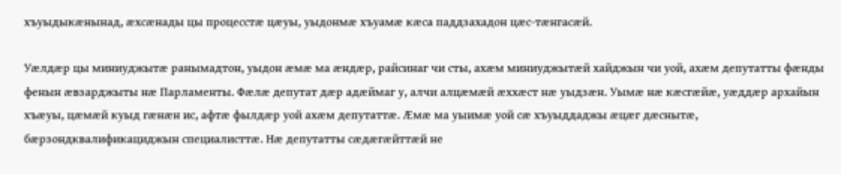хъуыдыкæнынад, æхсæнады цы процесстæ цæуы, уыдонмæ хъуамæ кæса паддзахадон цæс-тæнгасæй.

Уæлдæр цы миниуджытæ ранымадтон, уыдон æмæ ма æндæр, райсинаг чи сты, ахæм миниуджытæй хайджын чи уой, ахæм депутатты фæнды фенын æвзарджыты нæ Парламенты. Фæлæ депутат дæр адæймаг у, алчи алцæмæй æххæст нæ уыдзæн. Уымæ нæ кæсгæйæ, уæддæр архайын хъæуы, цæмæй куыд гæнæн ис, афтæ фылдæр уой ахæм депутаттæ. Æмæ ма уыимæ уой сæ хъуыддаджы æцæг дæснытæ, бæрзондквалификациджын специалисттæ. Нæ депутатты сæдæгæйттæй не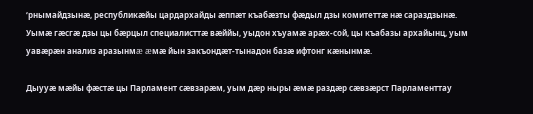‘рнымайдзынæ, республикæйы цардархайды æппæт къабæзты фæдыл дзы комитеттæ нæ сараздзынæ. Уымæ гæсгæ дзы цы бæрцыл специалисттæ вæййы, уыдон хъуамæ арæх-сой, цы къабазы архайынц, уым уавæрæн анализ аразынмæ æмæ йын закъондæт-тынадон базæ ифтонг кæнынмæ.

Дыууæ мæйы фæстæ цы Парламент сæвзарæм, уым дæр ныры æмæ раздæр сæвзæрст Парламенттау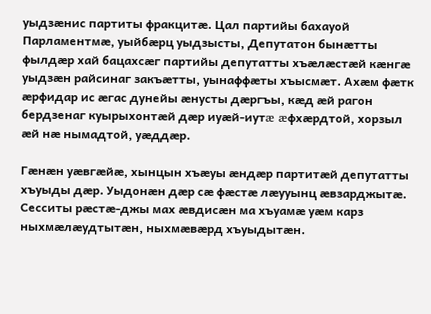уыдзæнис партиты фракцитæ. Цал партийы бахауой Парламентмæ, уыйбæрц уыдзысты, Депутатон бынæтты фылдæр хай бацахсæг партийы депутатты хъæлæстæй кæнгæ уыдзæн райсинаг закъæтты, уынаффæты хъысмæт. Ахæм фæтк æрфидар ис æгас дунейы æнусты дæргъы, кæд æй рагон бердзенаг куырыхонтæй дæр иуæй-иутæ æфхæрдтой, хорзыл æй нæ нымадтой, уæддæр.

Гæнæн уæвгæйæ, хынцын хъæуы æндæр партитæй депутатты хъуыды дæр. Уыдонæн дæр сæ фæстæ лæууынц æвзарджытæ. Сесситы рæстæ-джы мах æвдисæн ма хъуамæ уæм карз ныхмæлæудтытæн, ныхмæвæрд хъуыдытæн.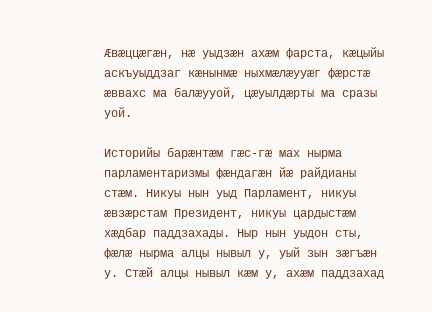Æвæццæгæн, нæ уыдзæн ахæм фарста, кæцыйы аскъуыддзаг кæнынмæ ныхмæлæууæг фæрстæ æввахс ма балæууой, цæуылдæрты ма сразы уой.

Историйы барæнтæм гæс-гæ мах нырма парламентаризмы фæндагæн йæ райдианы стæм. Никуы нын уыд Парламент, никуы æвзæрстам Президент, никуы цардыстæм хæдбар паддзахады. Ныр нын уыдон сты, фæлæ нырма алцы нывыл у, уый зын зæгъæн у. Стæй алцы нывыл кæм у, ахæм паддзахад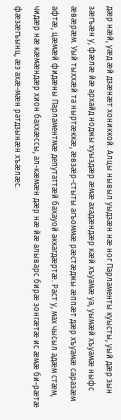дæр нæй, уæд æй дзæнæт хониккой. Алцы нывыл уыдзæн нæ ног Парламенты куысты, уый дæр зын зæгъæн у, фæлæ йæ архайд ноджы хуыздæр æмæ ахадæндæр кæй хъуамæ уа, уымæй хъуамæ ныфс æвæрæм. Уый тыххæй та ныртæккæ, æвзæр-стыты агъоммæ рæстæджы æппæт дæр хъуамæ саразæм афтæ, цæмæй фидæны Парламентмæ депутаттæй бахауой аккагдæртæ. Раст у, мах чысыл адæм стæм, чидæр нæ кæмæндæр хион баххæссы, ал-кæмæн дæр нæ йæ алыварс бирæ зонгæтæ ис æмæ би-рæтæ фæзæгъынц, æз ахæ-мæн ратдзынæн хъæлæс.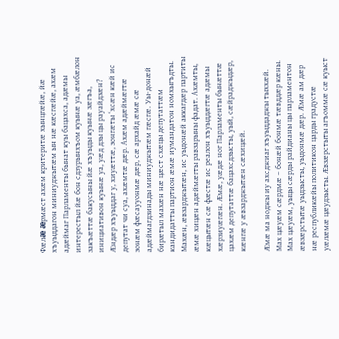Фæлæ æрмæст ахæм критеритæ хынцгæйæ, йæ хъуыддагон миниуджытæм ын нæ кæсгæйæ, ахæм адæймаг Парламенты бынат куы бацахса, адæмы интерестыл йæ бон сдзурынхъом куынæ уа, æмбæлон закъæттæ бакусыны йæ хъуыды куынæ зæгъа, инициативон куынæ уа, уæд дзы цы рауайдзæн? Æндæр хъуыддаг у, хиуæттæ, зонгæты ‘хсæн кæй ис депутат чи суа, ахæмтæ дæр. Ахæм адæймæгтæ зонæм фæсаууонмæ дæр, сæ архайд æмæ сæ адæймагдзинады миниуджытæм гæсгæ. Уы-донæй бирæтыл махæн нæ цæст схæцы депутаттæм кандидатты партион æмæ иумандатон номхыгъдты. Махæн, æвзарджытæн, ис уыдонæй аккагдæр партиты æмæ хицæн адæймæгты равзарыны фадат. Ахæмты, кæцытæн сæ фæстæ ис реалон хъуыддæгтæ адæмы хæрзиуæгæн. Æмæ, уæдæ ног Парламенты бынæттæ цахæм депутаттæ бацахсдзысты, уый, сæйраджыдæр, кæнгæ у æвзарджытæн сæхицæй.

Æмæ ма ноджы иу ахсджиаг хъуыддаджы тыххæй. Мах цæуæм сæрдмæ – бонæй бонмæ тæвддæр кæны. Мах цæуæм, уыцы сæрды райдианы цы парламентон æвзæрстытæ уыдзысты, уыдонмæ дæр. Æмæ ам дæр нæ республикæйы политикон царды градустæ уæлæмæ цæудзысты. Æвзæрстыты агъоммæ сæ куыст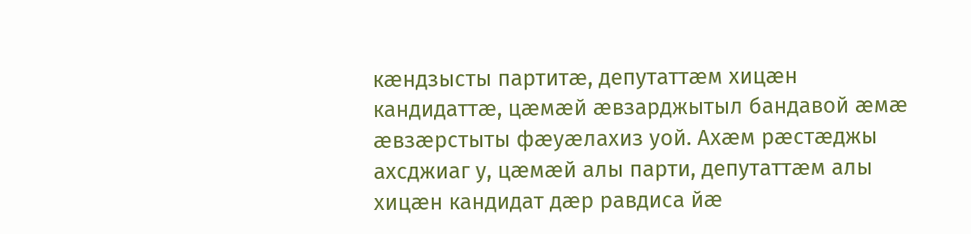кæндзысты партитæ, депутаттæм хицæн кандидаттæ, цæмæй æвзарджытыл бандавой æмæ æвзæрстыты фæуæлахиз уой. Ахæм рæстæджы ахсджиаг у, цæмæй алы парти, депутаттæм алы хицæн кандидат дæр равдиса йæ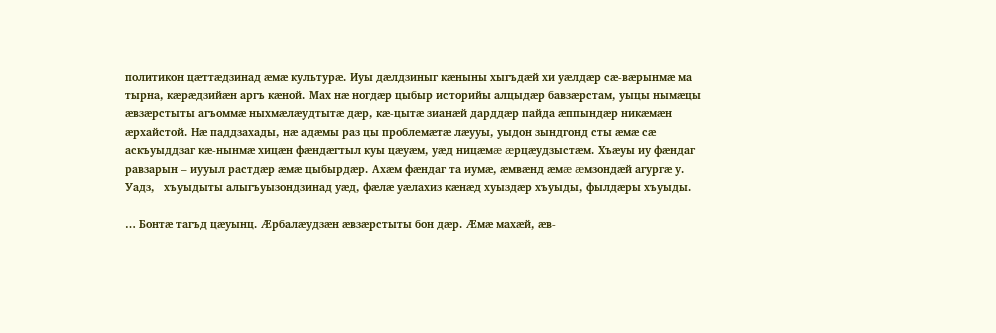политикон цæттæдзинад æмæ культурæ. Иуы дæлдзиныг кæныны хыгъдæй хи уæлдæр сæ-вæрынмæ ма тырна, кæрæдзийæн аргъ кæной. Мах нæ ногдæр цыбыр историйы алцыдæр бавзæрстам, уыцы нымæцы æвзæрстыты агъоммæ ныхмæлæудтытæ дæр, кæ-цытæ зианæй дарддæр пайда æппындæр никæмæн æрхайстой. Нæ паддзахады, нæ адæмы раз цы проблемæтæ лæууы, уыдон зындгонд сты æмæ сæ аскъуыддзаг кæ-нынмæ хицæн фæндæгтыл куы цæуæм, уæд ницæмæ æрцæудзыстæм. Хъæуы иу фæндаг равзарын – иууыл растдæр æмæ цыбырдæр. Ахæм фæндаг та иумæ, æмвæнд æмæ æмзондæй агургæ у. Уадз,   хъуыдыты алыгъуызондзинад уæд, фæлæ уæлахиз кæнæд хуыздæр хъуыды, фылдæры хъуыды.

… Бонтæ тагъд цæуынц. Æрбалæудзæн æвзæрстыты бон дæр. Æмæ махæй, æв-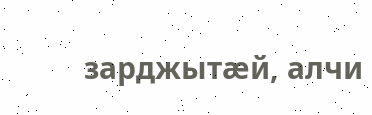зарджытæй, алчи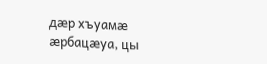дæр хъуамæ æрбацæуа, цы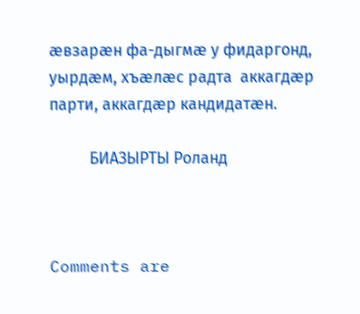æвзарæн фа-дыгмæ у фидаргонд, уырдæм, хъæлæс радта  аккагдæр парти, аккагдæр кандидатæн.

          БИАЗЫРТЫ Роланд



Comments are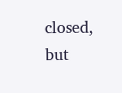closed, but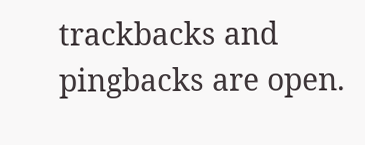trackbacks and pingbacks are open.